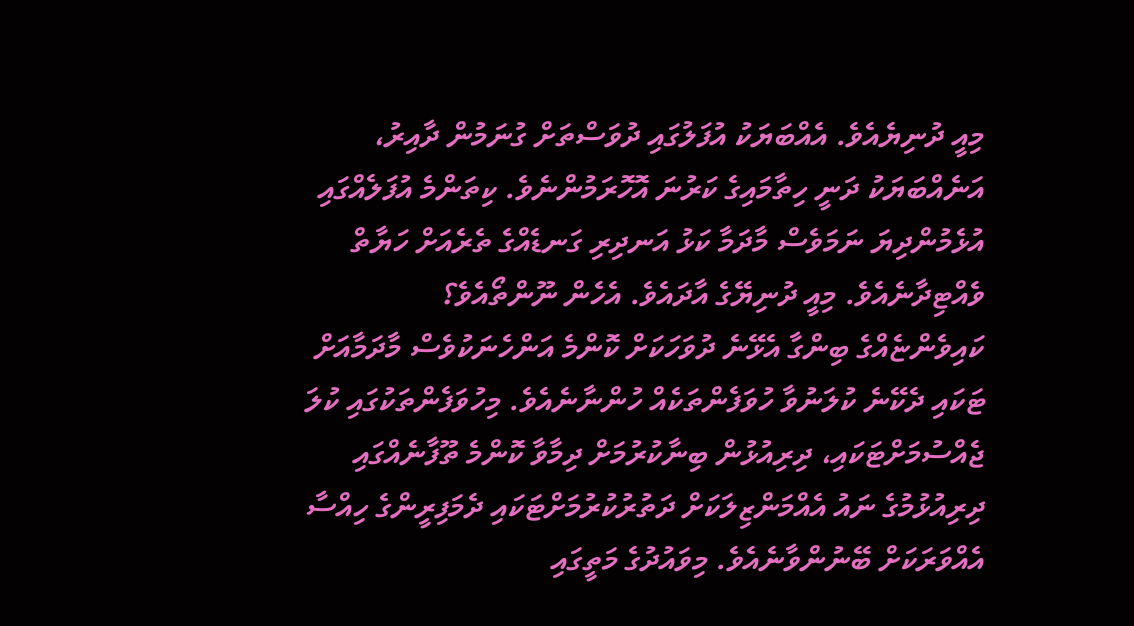މިއީ ދުނިޔެއެވެ. އެއްބަޔަކު އުފަލުގައި ދުވަސްތަށް ގުނަމުން ދާއިރު، އަނެއްބަޔަކު ދަނީ ހިތާމައިގެ ކަރުނަ އޮހޮރަމުންނެވެ. ކިތަންމެ އުފަލެއްގައި އުޅެމުންދިޔަ ނަމަވެސް މާދަމާ ކަޅު އަނދިރި ގަނޑެއްގެ ތެރެއަށް ހަޔާތް ވެއްޓިދާނެއެވެ. މިއީ ދުނިޔޭގެ އާދައެވެ. އެހެން ނޫންތޯއެވެ؟
ކައިވެންޏެއްގެ ބިންގާ އެޅޭނެ ދުވަހަކަށް ކޮންމެ އަންހެނަކުވެސް މާދަމާއަށް ޓަކައި ދެކޭނެ ކުލަނުވާ ހުވަފެންތަކެއް ހުންނާނެއެވެ. މިހުވަފެންތަކުގައި ކުލަ ޖެއްސުމަށްޓަކައި، ދިރިއުޅުން ބިނާކުރުމަށް ދިމާވާ ކޮންމެ ތޫފާނެއްގައި ދިރިއުޅުމުގެ ނައު އެއްމަންޒިލަކަށް ދަތުރުކުރުމަށްޓަކައި ދެމަފިރީންގެ ހިއްސާ އެއްވަރަކަށް ބޭނުންވާނެއެވެ. މިވައުދުގެ މަތީގައި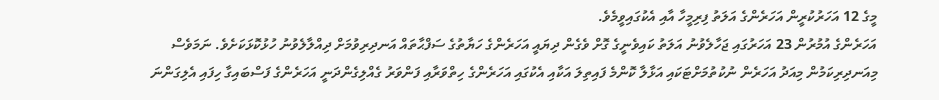މީގެ 12 އަހަރުކުރީން އަހަރެންގެ އަލަތު ފިރިމީހާ އާއި އެކުގައިވީމެވެ.
އަހަރެންގެ އުމުރުން 23 އަހަރުގައި ޖަހާލެވުނު އަލަތު ކައިވެނީގެ ގޮށް ވެގެން ދިޔައީ އަހަރެންގެ ހަޔާތުގެ ސަފްޙާތައް އަނދިރިވުމަށް ދިއްލާލެވުނު ހުޅުކޮޅަކަށެވެ. ނަމަވެސް މިއަނދިރިކަމުން މިއަދު އަހަރެން ނުކުތުމަށްޓަކައި އަޅާލާ ކޮންމެ ފައިތިލަ އަކާއި އެކުގައި އަހަރެންގެ ހިތްވަރާއި ފަންވަރު ގެއްލިގެންދަނީ އަހަރެންގެ ފަސްބައިގާ ހިފައި އެލިގަންނަ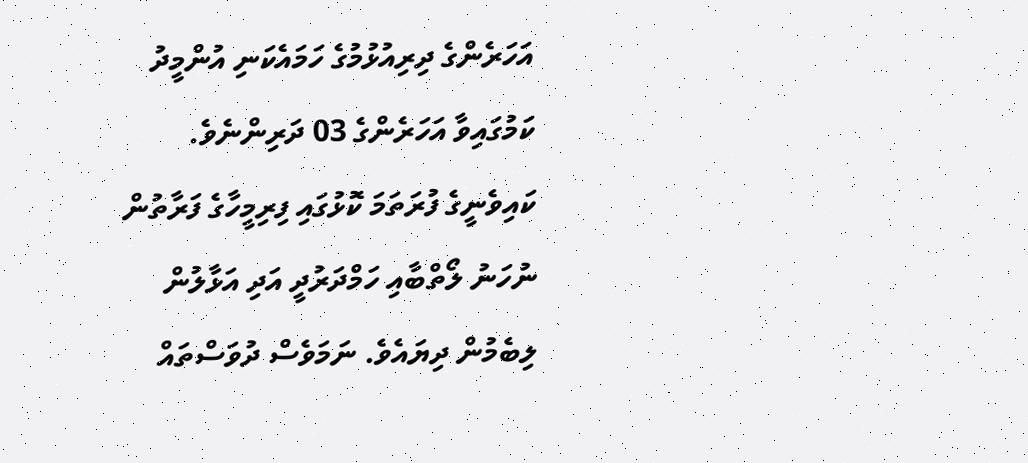އަހަރެންގެ ދިރިއުޅުމުގެ ހަމައެކަނި އުންމީދު ކަމުގައިވާ އަހަރެންގެ 03 ދަރިންނެވެ.
ކައިވެނީގެ ފުރަތަމަ ކޮޅުގައި ފިރިމީހާގެ ފަރާތުން ނުހަނު ލޯތްބާއި ހަމްދަރުދީ އަދި އަޅާލުން ލިބެމުން ދިޔައެވެ. ނަމަވެސް ދުވަސްތައް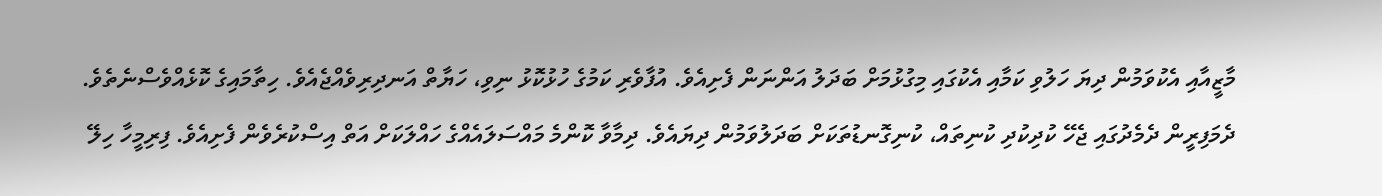މާޒީއާއި އެކުވަމުން ދިޔަ ހަލުވި ކަމާއި އެކުގައި މިގުޅުމަށް ބަދަލު އަންނަން ފެށިއެވެ. އުފާވެރި ކަމުގެ ހުޅުކޮޅު ނިވި، ހަޔާތް އަނދިރިވެއްޖެއެވެ. ހިތާމައިގެ ކޮޅެއްވެސްނެތެވެ. ދެމަފިރީން ދެމެދުގައި ޖެހޭ ކުދިކުދި ކުނިތައް، ކުނިގޮނޑުތަކަށް ބަދަލުވަމުން ދިޔައެވެ. ދިމާވާ ކޮންމެ މައްސަލައެއްގެ ހައްލަކަށް އަތް އިސްކުރެވެން ފެށިއެވެ. ފިރިމީހާ ހިލޭ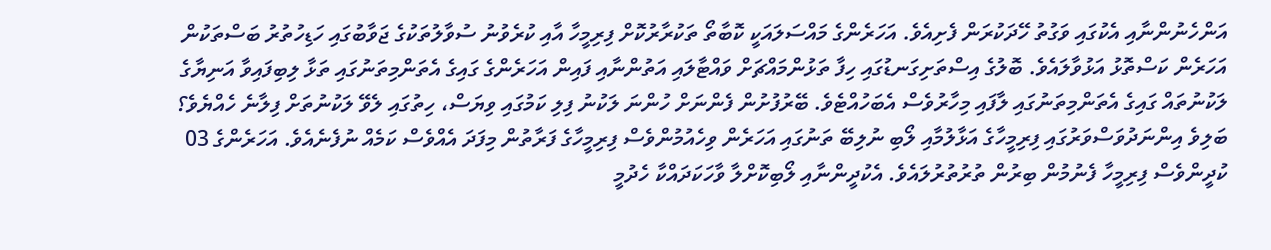އަންހެނުންނާއި އެކުގައި ވަގުތު ހޭދަކުރަން ފެށިއެވެ. އަހަރެންގެ މައްސަލައަކީ ކޮބާތޯ ތަކުރާރުކޮށް ފިރިމީހާ އާއި ކުރެވުނު ސުވާލުތަކުގެ ޖަވާބުގައި ހަޑިހުތުރު ބަސްތަކުން އަހަރެން ކަސްތޮޅު އަޅުވާލައެވެ. ބޮލުގެ އިސްތަށިގަނޑުގައި ހިފާ ތަޅުންމައްޗަށް ވައްޓާލައި އަތުންނާއި ފައިން އަހަރެންގެ ގައިގެ އެތަންމިތަނުގައި ތަޅާ ލިބިފައިވާ އަނިޔާގެ ލަކުނުތައް ގައިގެ އެތަންމިތަނުގައި ލާފައި މިހާރުވެސް އެބަހުއްޓެވެ. ބޭރުފުށުން ފެންނަށް ހުންނަ ލަކުނު ފިލި ކަމުގައި ވިޔަސް، ހިތުގައި ލެވޭ ލަކުނުތަށް ފިލާނެ ހެއްޔެވެ؟
ބަލިވެ އިންނަދުވަސްވަރުގައި ފިރިމީހާގެ އަޅާލުމާއި ލޯބި ނުލިބޭ ތަނުގައި އަހަރެން ވިހެއުމުންވެސް ފިރިމީހާގެ ފަރާތުން މިފަދަ އެއްވެސް ކަމެއް ނުފެނެއެވެ. އަހަރެންގެ 03 ކުދީންވެސް ފިރިމީހާ ފެނުމުން ބިރުން ތުރުތުރުލައެވެ. އެކުދީންނާއި ލޯބިކޮށްލާ ވާހަކަދައްކާ ހެދުމީ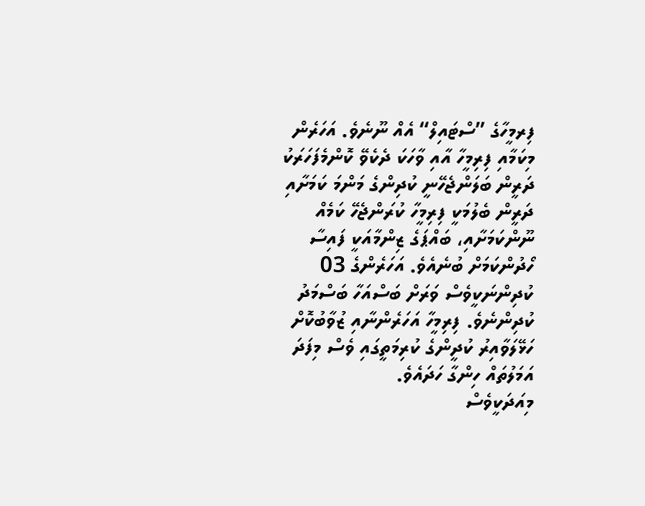ފިރމީހާގެ ”ސްޓައިލް“ އެއް ނޫނެވެ. އަހަރެން މިކަމާއި ފިރިމީހާ އާއި ވާހަކަ ދެކެވޭ ކޮންމެފަހަރަކު ދަރީން ބަލަންޖެހޭނީ ކުދިންގެ މަންމަ ކަމަށާއި ދަރީން ބެލުމަކީ ފިރިމީހާ ކުރަންޖެހޭ ކަމެއް ނޫންކަމަށާއި، ބައްޕަގެ ޒިންމާއަކީ ފައިސާ ހޯދުންކަމަށް ބުނެއެވެ. އަހަރެންގެ 03 ކުދިންނަކީވެސް ވަރަށް ބަސްއަހާ ބަސްމަދު ކުދިންނެވެ. ފިރިމީހާ އަހަރެންނާއި ޒުވާބުކޮށް ހަޅޭލަވާއިރު ކުދީންގެ ކުރިމަތީގައި ވެސް މިފަދަ އަމަލުތައް ހިންގާ ހަދައެވެ.
މިއަދަކީވެސް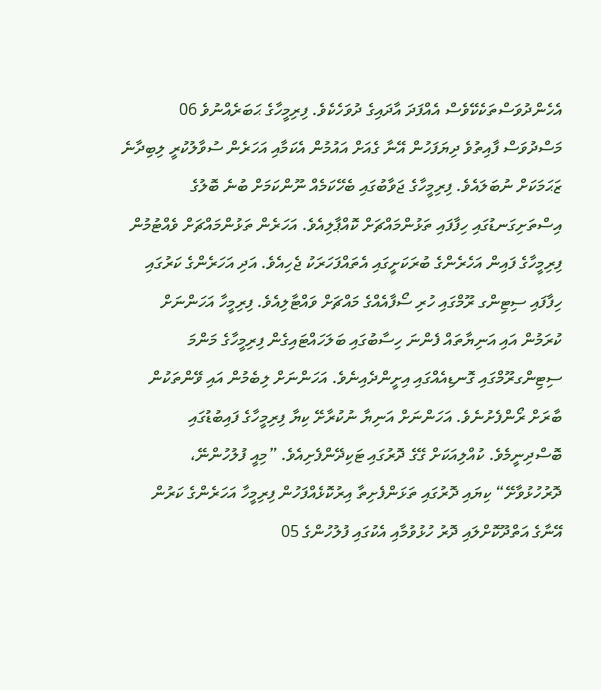އެހެންދުވަސްތަކެކޭވެސް އެއްފަދަ އާދައިގެ ދުވަހެކެވެ. ފިރިމީހާގެ ޙަބަރެއްނުވެ 06 މަސްދުވަސް ފާއިތުވެ ދިޔަފަހުން އޭނާ ގެއަށް އައުމުން އެކަމާއި އަހަރެން ސުވާލުކުރީ ލިބިދާނެ ޒަޙަމަކަށް ނުބަލައެވެ. ފިރިމީހާގެ ޖަވާބުގައި ބެހޭކަމެއް ނޫންކަމަށް ބުނެ ބޮލުގެ އިސްތަށިގަނޑުގައި ހިފާފައި ތަޅުންމައްޗަށް ކޮއްޕާލިއެވެ. އަހަރެން ތަޅުންމައްޗަށް ވެއްޓުމުން ފިރިމީހާގެ ފައިން އަހެރެންގެ ބުރަކަށީގައި އެތައްފަހަރަކު ޖެހިއެވެ. އަދި އަހަރެންގެ ކަރުގައި ހިފާފައި ސިޓިންގ ރޫމްގައި ހުރި ސޯފާއެއްގެ މައްޗަށް ވައްޓާލިއެވެ. ފިރިމީހާ އަހަންނަށް ކުރަމުން އައި އަނިޔާތައް ފެންނަ ހިސާބުގައި ބަލަހައްޓައިގެން ފިރިމީހާގެ މަންމަ ސިޓިންގރޫމްގައި ގޮނޑިއެއްގައި އިށީންދެއިނެވެ. އަހަންނަށް ލިބެމުން އައި ވޭންތަކުން ބާރަށް ރޯންފެށުނެވެ. އަހަންނަށް އަނިޔާ ނުކުރާށޭ ކިޔާ ފިރިމީހާގެ ފައިބުޑުގައި ބޮސްދިނީމެވެ. ކުއްލިއަކަށް ގޭގެ ދޮރުގައި ޓަކިދޭންފެށިއެވެ. ”މިއީ ފުލުހުންނޭ، ދޮރުހުޅުވާށޭ“ ކިޔައި ދޮރުގައި ތަޅަންފެށިތާ އިރުކޮޅެއްފަހުން ފިރިމީހާ އަހަރެންގެ ކަރުން އޭނާގެ އަތްދޫކޮށްލައި ދޮރު ހުޅުވުމާއި އެކުގައި ފުލުހުންގެ 05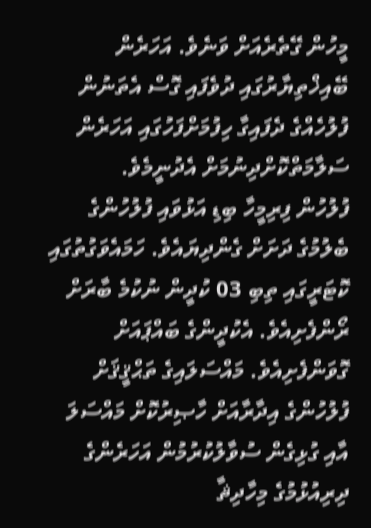މީހުން ގޭތެރެއަށް ވަނެވެ. އަހަރެން ބޭއިޚްތިޔާރުގައި ދުވެފައި ގޮސް އެތަނުން ފުލުހެއްގެ ދެފައިގާ ހިފުމަށްފަހުގައި އަހަރެން ސަލާމަތްކޮށްދިނުމަށް އެދުނީމެވެ.
ފުލުހުން ފިރިމީހާ ބިޑި އަޅުވައި ފުލުހުންގެ ބެލުމުގެ ދަށަށް ގެންދިޔައެވެ. ހަމައެވަގުތުގައި ކޮޓަރީގައި ތިބި 03 ކުދީން ނުކުމެ ބާރަށް ރޯންފެށިއެވެ. އެކުދީންގެ ބައްޕައަށް ގޮވަންފެށިއެވެ. މައްސަލައިގެ ތަޙްޤީޤަށް ފުލުހުންގެ އިދާރާއަށް ހާޞިރުކޮށް މައްސަލަ އާއި ގުޅިގެން ސުވާލުކުރުމުން އަހަރެންގެ ދިރިއުޅުމުގެ މިހާދިޘާ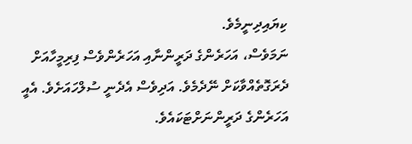ކިޔައިދިނީމެވެ.
ނަމަވެސް، އަހަރެންގެ ދަރީންނާއި އަހަރެންވެސް ފިރިމީހާއަށް ދެރަގޮތެއްވާކަށް ނޭދެމެވެ. އަދިވެސް އެދެނީ ސުލްހައަށެވެ. އެއީ އަހަރެންގެ ދަރީންނަށްޓަކައެވެ.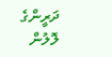ދަރީންގެ ލޮލުން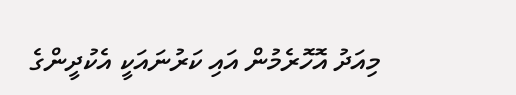މިއަދު އޮހޮރެމުން އައި ކަރުނައަކީ އެކުދީންގެ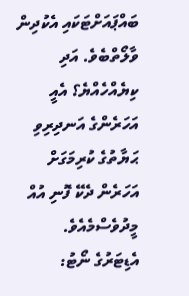ބައްޕައަށްޓަކައި އެކުދިން ވާލޯތްބެވެ. އަދި ކިޔެއްހެއްޔެ؟ އެއީ އަހަރެންގެ އަނދިރިވި ޙަޔާތުގެ ކުރިމަގަށް އަހަރެން ދެކޭ ފޮނި އުއް މީދުވެސްމެއެވެ.
އެޑިޓަރުގެ ނޯޓު: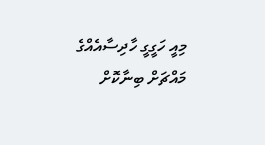މިއީ ހަގީގީ ހާދިސާއެއްގެ މައްޗަށް ބިނާކޮށް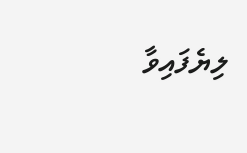ލިޔެފައިވާ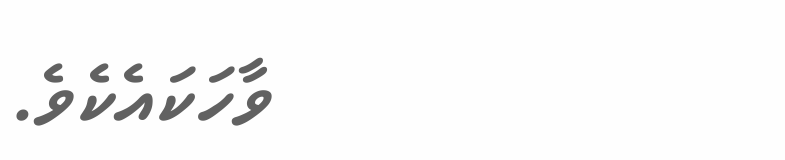ވާހަކައެކެވެ.